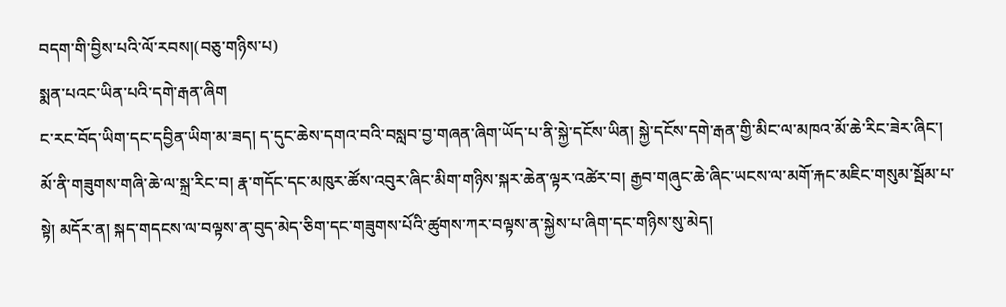བདག་གི་བྱིས་པའི་ལོ་རབས།(བཅུ་གཉིས་པ)
སྨན་པའང་ཡིན་པའི་དགེ་རྒན་ཞིག
ང་རང་བོད་ཡིག་དང་དབྱིན་ཡིག་མ་ཟད། ད་དུང་ཆེས་དགའ་བའི་བསླབ་བྱ་གཞན་ཞིག་ཡོད་པ་ནི་སྐྱེ་དངོས་ཡིན། སྐྱེ་དངོས་དགེ་རྒན་གྱི་མིང་ལ་མཁའ་མོ་ཆེ་རིང་ཟེར་ཞིང་། མོ་ནི་གཟུགས་གཞི་ཆེ་ལ་སྐྲ་རིང་བ། རྣ་གདོང་དང་མཁུར་ཚོས་འབུར་ཞིང་མིག་གཉིས་སྐར་ཆེན་ལྟར་འཚེར་བ། རྒྱབ་གཞུང་ཆེ་ཞིང་ཡངས་ལ་མགོ་རྐང་མཇིང་གསུམ་སྦོམ་པ་སྟེ། མདོར་ན། སྐད་གདངས་ལ་བལྟས་ན་བུད་མེད་ཅིག་དང་གཟུགས་པོའི་ཚུགས་ཀར་བལྟས་ན་སྐྱེས་པ་ཞིག་དང་གཉིས་སུ་མེད།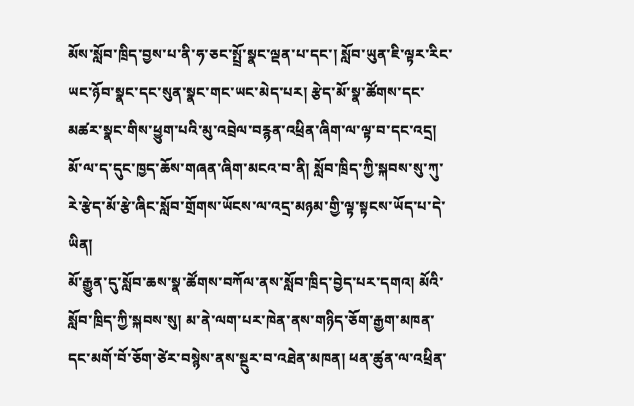མོས་སློབ་ཁྲིད་བྱས་པ་ནི་ཧ་ཅང་སྤྲོ་སྣང་ལྡན་པ་དང་། སློབ་ཡུན་ཇི་ལྟར་རིང་ཡང་ཉོབ་སྣང་དང་སུན་སྣང་གང་ཡང་མེད་པར། རྩེད་མོ་སྣ་ཚོགས་དང་མཚར་སྣང་གིས་ཕྱུག་པའི་མུ་འབྲེལ་བརྙན་འཕྲིན་ཞིག་ལ་ལྟ་བ་དང་འདྲ། མོ་ལ་ད་དུང་ཁྱད་ཆོས་གཞན་ཞིག་མངའ་བ་ནི། སློབ་ཁྲིད་ཀྱི་སྐབས་སུ་ཀུ་རེ་རྩེད་མོ་རྩེ་ཞིང་སློབ་གྲོགས་ཡོངས་ལ་འདྲ་མཉམ་གྱི་ལྟ་སྟངས་ཡོད་པ་དེ་ཡིན།
མོ་རྒྱུན་དུ་སློབ་ཆས་སྣ་ཚོགས་བཀོལ་ནས་སློབ་ཁྲིད་བྱེད་པར་དགའ། མོའི་སློབ་ཁྲིད་ཀྱི་སྐབས་སུ། མ་ནེ་ལག་པར་ཁེན་ནས་གཉིད་ཅོག་རྒྱག་མཁན་དང་མགོ་བོ་ཅོག་ཙེར་བསྙེས་ནས་སྔུར་བ་འཐེན་མཁན། ཕན་ཚུན་ལ་འཕྲིན་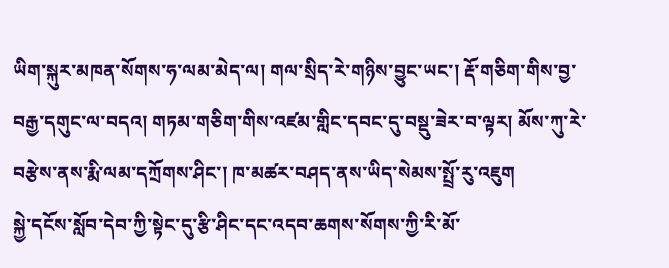ཡིག་སྐུར་མཁན་སོགས་ཧ་ལམ་མེད་ལ། གལ་སྲིད་རེ་གཉིས་བྱུང་ཡང་། རྡོ་གཅིག་གིས་བྱ་བརྒྱ་དགུང་ལ་བདའ། གཏམ་གཅིག་གིས་འཛམ་གླིང་དབང་དུ་བསྡུ་ཟེར་བ་ལྟར། མོས་ཀུ་རེ་བརྩེས་ནས་རྨི་ལམ་དཀྲོགས་ཤིང་། ཁ་མཚར་བཤད་ནས་ཡིད་སེམས་སྤྲོ་རུ་འཇུག
སྐྱེ་དངོས་སློབ་དེབ་ཀྱི་སྟེང་དུ་རྩི་ཤིང་དང་འདབ་ཆགས་སོགས་ཀྱི་རི་མོ་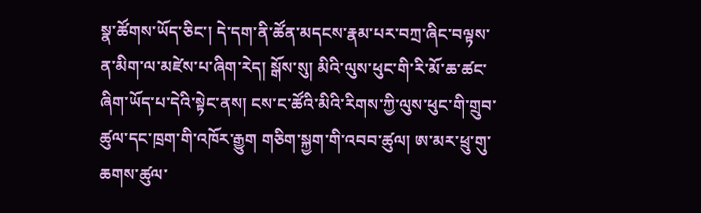སྣ་ཚོགས་ཡོད་ཅིང་། དེ་དག་ནི་ཚོན་མདངས་རྣམ་པར་བཀྲ་ཞིང་བལྟས་ན་མིག་ལ་མཛེས་པ་ཞིག་རེད། སྒོས་སུ། མིའི་ལུས་ཕུང་གི་རི་མོ་ཆ་ཚང་ཞིག་ཡོད་པ་དེའི་སྟེང་ནས། ངས་ང་ཚོའི་མིའི་རིགས་ཀྱི་ལུས་ཕུང་གི་གྲུབ་ཚུལ་དང་ཁྲག་གི་འཁོར་རྒྱུག གཅིག་སྐྱག་གི་འབབ་ཚུལ། ཨ་མར་ཕྲུ་གུ་ཆགས་ཚུལ་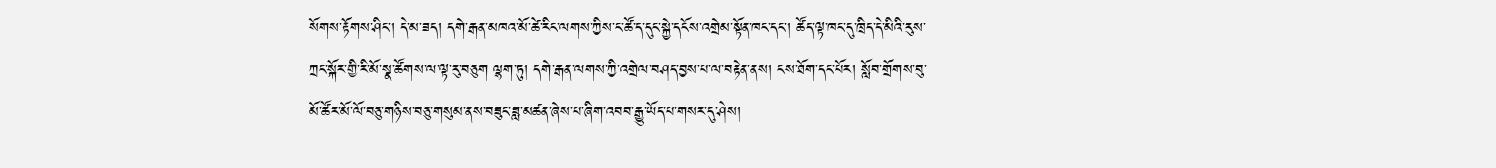སོགས་རྟོགས་ཤིང་། དེ་མ་ཟད། དགེ་རྒན་མཁའ་མོ་ཚེ་རིང་ལགས་ཀྱིས་ང་ཚོ་ད་དུང་སྐྱེ་དངོས་འགྲེམ་སྟོན་ཁང་དང་། ཚོད་ལྟ་ཁང་དུ་ཁྲིད་དེ་མིའི་རུས་ཀྲང་སྐོར་གྱི་རི་མོ་སྣ་ཚོགས་ལ་ལྟ་རུ་བཅུག ལྷག་ཏུ། དགེ་རྒན་ལགས་ཀྱི་འགྲེལ་བཤད་བྱས་པ་ལ་བརྟེན་ནས། ངས་ཐོག་དང་པོར། སློབ་གྲོགས་བུ་མོ་ཚོར་མོ་ལོ་བཅུ་གཉིས་བཅུ་གསུམ་ནས་བཟུང་ཟླ་མཚན་ཞེས་པ་ཞིག་འབབ་རྒྱུ་ཡོད་པ་གསར་དུ་ཤེས།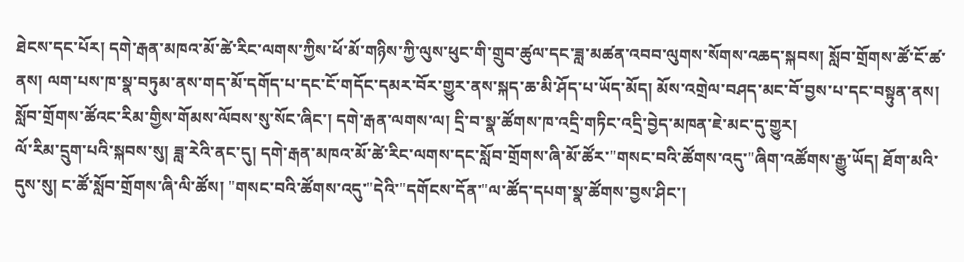ཐེངས་དང་པོར། དགེ་རྒན་མཁའ་མོ་ཚེ་རིང་ལགས་ཀྱིས་ཕོ་མོ་གཉིས་ཀྱི་ལུས་ཕུང་གི་གྲུབ་ཚུལ་དང་ཟླ་མཚན་འབབ་ལུགས་སོགས་འཆད་སྐབས། སློབ་གྲོགས་ཚོ་ངོ་ཚ་ནས། ལག་པས་ཁ་སྣ་བཏུམ་ནས་གད་མོ་དགོད་པ་དང་ངོ་གདོང་དམར་བོར་གྱུར་ནས་སྐད་ཆ་མི་ཤོད་པ་ཡོད་མོད། མོས་འགྲེལ་བཤད་མང་བོ་བྱས་པ་དང་བསྟུན་ནས། སློབ་གྲོགས་ཚོའང་རིམ་གྱིས་གོམས་ལོབས་སུ་སོང་ཞིང་། དགེ་རྒན་ལགས་ལ། དྲི་བ་སྣ་ཚོགས་ཁ་འདྲི་གཏིང་འདྲི་བྱེད་མཁན་ཇེ་མང་དུ་གྱུར།
ལོ་རིམ་དྲུག་པའི་སྐབས་སུ། ཟླ་རེའི་ནང་དུ། དགེ་རྒན་མཁའ་མོ་ཚེ་རིང་ལགས་དང་སློབ་གྲོགས་ཞི་མོ་ཚོར་"གསང་བའི་ཚོགས་འདུ་"ཞིག་འཚོགས་རྒྱུ་ཡོད། ཐོག་མའི་དུས་སུ། ང་ཚོ་སློབ་གྲོགས་ཞི་ལི་ཚོས། "གསང་བའི་ཚོགས་འདུ་"དེའི་"དགོངས་དོན་"ལ་ཚོད་དཔག་སྣ་ཚོགས་བྱས་ཤིང་།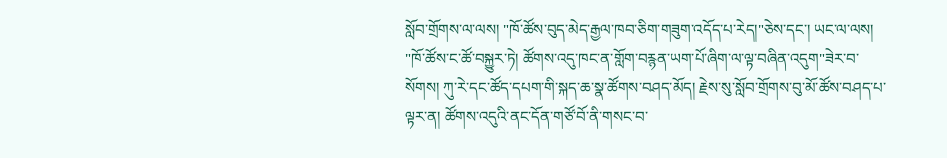སློབ་གྲོགས་ལ་ལས། "ཁོ་ཚོས་བུད་མེད་རྒྱལ་ཁབ་ཅིག་གཟུག་འདོད་པ་རེད།"ཅེས་དང་། ཡང་ལ་ལས། "ཁོ་ཚོས་ང་ཚོ་བསྐྱུར་ཏེ། ཚོགས་འདུ་ཁང་ན་གློག་བརྙན་ཡག་པོ་ཞིག་ལ་ལྟ་བཞིན་འདུག"ཟེར་བ་སོགས། ཀུ་རེ་དང་ཚོད་དཔག་གི་སྐད་ཆ་སྣ་ཚོགས་བཤད་མོད། རྗེས་སུ་སློབ་གྲོགས་བུ་མོ་ཚོས་བཤད་པ་ལྟར་ན། ཚོགས་འདུའི་ནང་དོན་གཙོ་བོ་ནི་གསང་བ་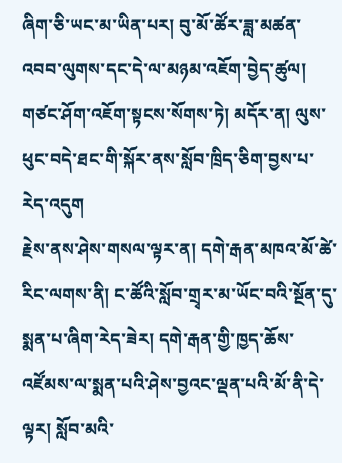ཞིག་ཅི་ཡང་མ་ཡིན་པར། བུ་མོ་ཚོར་ཟླ་མཚན་འབབ་ལུགས་དང་དེ་ལ་མཉམ་འཇོག་བྱེད་ཚུལ། གཙང་ཤོག་འཇོག་སྟངས་སོགས་ཏེ། མདོར་ན། ལུས་ཕུང་བདེ་ཐང་གི་སྐོར་ནས་སློབ་ཁྲིད་ཅིག་བྱས་པ་རེད་འདུག
རྗེས་ནས་ཤེས་གསལ་ལྟར་ན། དགེ་རྒན་མཁའ་མོ་ཚེ་རིང་ལགས་ནི། ང་ཚོའི་སློབ་གྲྭར་མ་ཡོང་བའི་སྔོན་དུ་སྨན་པ་ཞིག་རེད་ཟེར། དགེ་རྒན་གྱི་ཁྱད་ཆོས་འཛོམས་ལ་སྨན་པའི་ཤེས་བྱའང་ལྡན་པའི་མོ་ནི་དེ་ལྟར། སློབ་མའི་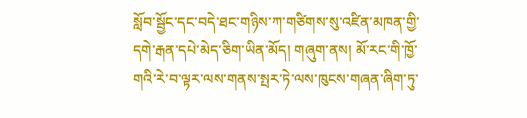སློབ་སྦྱོང་དང་བདེ་ཐང་གཉིས་ཀ་གཙིགས་སུ་འཛིན་མཁན་གྱི་དགེ་རྒན་དཔེ་མེད་ཅིག་ཡིན་མོད། གཞུག་ནས། མོ་རང་གི་ཁྱོ་གའི་རེ་བ་ལྟར་ལས་གནས་སྤར་ཏེ་ལས་ཁུངས་གཞན་ཞིག་ཏུ་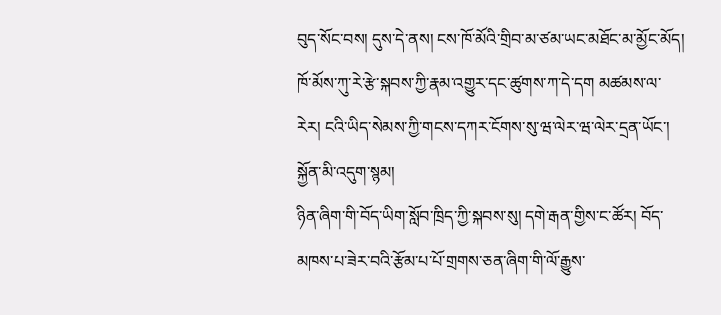བུད་སོང་བས། དུས་དེ་ནས། ངས་ཁོ་མོའི་གྲིབ་མ་ཙམ་ཡང་མཐོང་མ་མྱོང་མོད། ཁོ་མོས་ཀུ་རེ་རྩེ་སྐབས་ཀྱི་རྣམ་འགྱུར་དང་ཚུགས་ཀ་དེ་དག མཚམས་ལ་རེར། ངའི་ཡིད་སེམས་ཀྱི་གངས་དཀར་ངོགས་སུ་ཝ་ལེར་ཝ་ལེར་དྲན་ཡོང་།
སྐྱོན་མི་འདུག་སྙམ།
ཉིན་ཞིག་གི་བོད་ཡིག་སློབ་ཁྲིད་ཀྱི་སྐབས་སུ། དགེ་རྒན་གྱིས་ང་ཚོར། བོད་མཁས་པ་ཟེར་བའི་རྩོམ་པ་པོ་གྲགས་ཅན་ཞིག་གི་ལོ་རྒྱུས་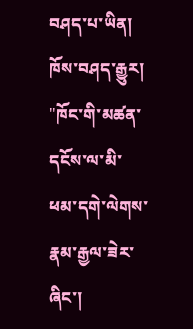བཤད་པ་ཡིན། ཁོས་བཤད་རྒྱུར། "ཁོང་གི་མཚན་དངོས་ལ་མི་ཕམ་དགེ་ལེགས་རྣམ་རྒྱལ་ཟེར་ཞིང་།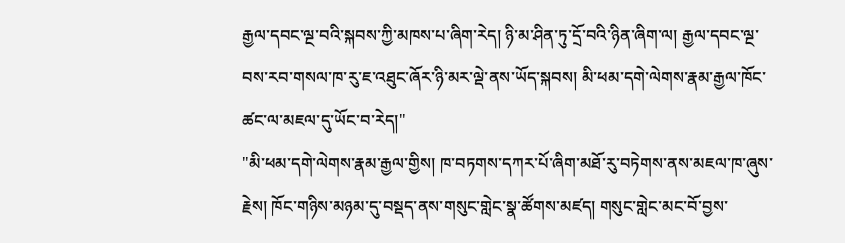རྒྱལ་དབང་ལྔ་བའི་སྐབས་ཀྱི་མཁས་པ་ཞིག་རེད། ཉི་མ་ཤིན་ཏུ་དྲོ་བའི་ཉིན་ཞིག་ལ། རྒྱལ་དབང་ལྔ་བས་རབ་གསལ་ཁ་རུ་ཇ་འཐུང་ཞོར་ཉི་མར་ལྡེ་ནས་ཡོད་སྐབས། མི་ཕམ་དགེ་ལེགས་རྣམ་རྒྱལ་ཁོང་ཚང་ལ་མཇལ་དུ་ཡོང་བ་རེད།"
"མི་ཕམ་དགེ་ལེགས་རྣམ་རྒྱལ་གྱིས། ཁ་བཏགས་དཀར་པོ་ཞིག་མཐོ་རུ་བཏེགས་ནས་མཇལ་ཁ་ཞུས་རྗེས། ཁོང་གཉིས་མཉམ་དུ་བསྡད་ནས་གསུང་གླེང་སྣ་ཚོགས་མཛད། གསུང་གླེང་མང་བོ་བྱས་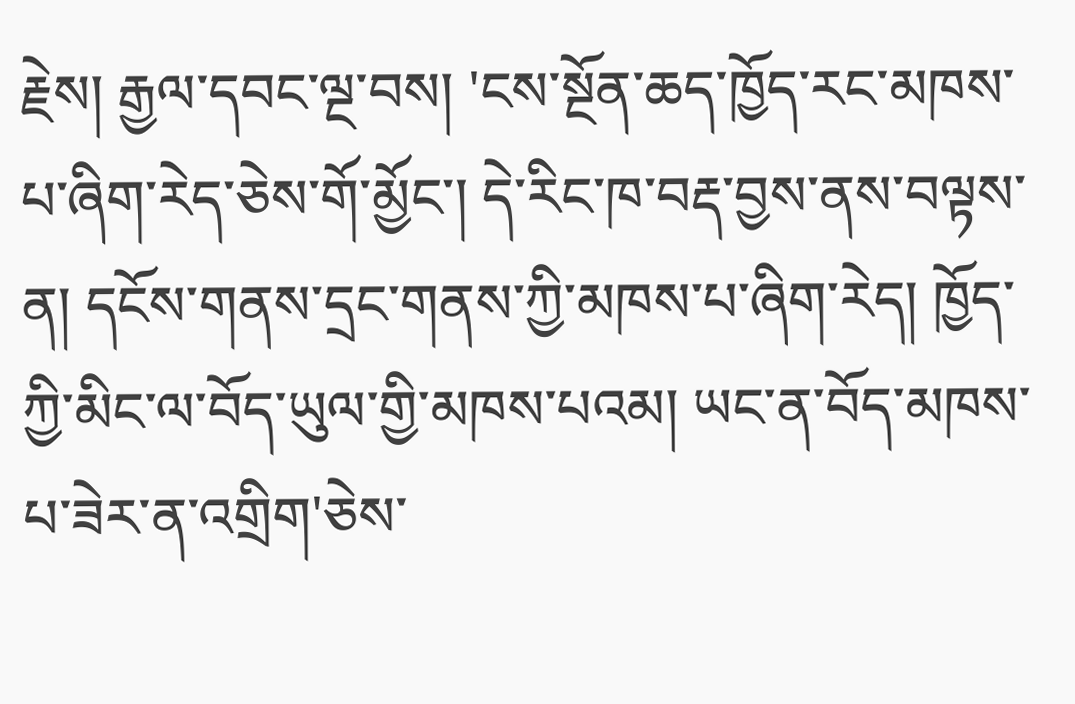རྗེས། རྒྱལ་དབང་ལྔ་བས། 'ངས་སྔོན་ཆད་ཁྱོད་རང་མཁས་པ་ཞིག་རེད་ཅེས་གོ་མྱོང་། དེ་རིང་ཁ་བརྡ་བྱས་ནས་བལྟས་ན། དངོས་གནས་དྲང་གནས་ཀྱི་མཁས་པ་ཞིག་རེད། ཁྱོད་ཀྱི་མིང་ལ་བོད་ཡུལ་གྱི་མཁས་པའམ། ཡང་ན་བོད་མཁས་པ་ཟེར་ན་འགྲིག'ཅེས་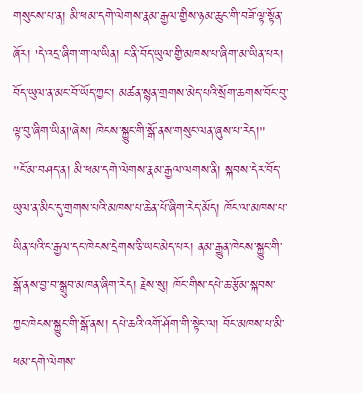གསུངས་པ་ན། མི་ཕམ་དགེ་ལེགས་རྣམ་རྒྱལ་གྱིས་ཉམ་ཆུང་གི་བཟོ་ལྟ་སྟོན་ཞོར། 'དེ་འདྲ་ཞིག་ག་ལ་ཡིན། ང་ནི་བོད་ཡུལ་གྱི་མཁས་པ་ཞིག་མ་ཡིན་པར། བོད་ཡུལ་ན་མང་བོ་ཡོད་ཀྱང་། མཚན་སྙན་གྲགས་མེད་པའི་སྲོག་ཆགས་བོང་བུ་ལྟ་བུ་ཞིག་ཡིན།'ཞེས། ཁེངས་སྐྱུང་གི་སྒོ་ནས་གསུང་ལན་ཞུས་པ་རེད།"
"ངོ་མ་བཤད་ན། མི་ཕམ་དགེ་ལེགས་རྣམ་རྒྱལ་ལགས་ནི། སྐབས་དེར་བོད་ཡུལ་ན་མིང་དུ་གྲགས་པའི་མཁས་པ་ཆེན་པོ་ཞིག་རེད་མོད། ཁོང་ལ་མཁས་པ་ཡིན་པའི་ང་རྒྱལ་དང་ཁེངས་དྲེགས་ཅི་ཡང་མེད་པར། ནམ་རྒྱུན་ཁེངས་སྐྱུང་གི་སྒོ་ནས་བྱ་བ་སྒྲུབ་མཁན་ཞིག་རེད། རྗེས་སུ། ཁོང་གིས་དཔེ་ཆ་རྩོམ་སྐབས་ཀྱང་ཁེངས་སྐྱུང་གི་སྒོ་ནས། དཔེ་ཆའི་འགོ་ཤོག་གི་སྟེང་ལ། བོང་མཁས་པ་མི་ཕམ་དགེ་ལེགས་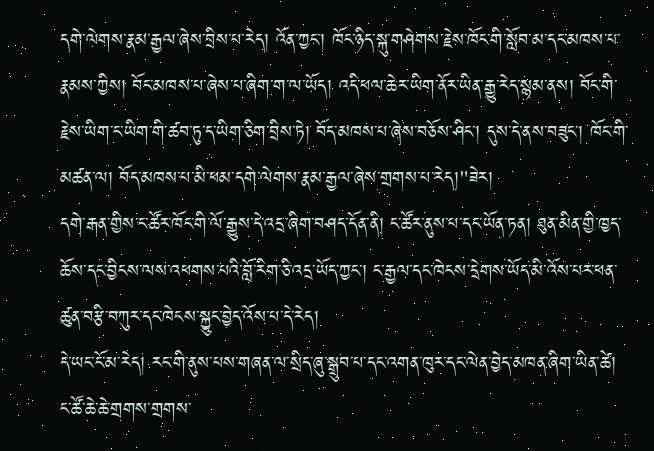དགེ་ལེགས་རྣམ་རྒྱལ་ཞེས་བྲིས་པ་རེད། འོན་ཀྱང་། ཁོང་ཉིད་སྐུ་གཤེགས་རྗེས་ཁོང་གི་སློབ་མ་དང་མཁས་པ་རྣམས་ཀྱིས། བོང་མཁས་པ་ཞེས་པ་ཞིག་ག་ལ་ཡོད། འདི་ཕལ་ཆེར་ཡིག་ནོར་ཡིན་རྒྱུ་རེད་སྙམ་ནས། བོང་གི་རྗེས་ཡིག་ང་ཡིག་གི་ཚབ་ཏུ་ད་ཡིག་ཅིག་བྲིས་ཏེ། བོད་མཁས་པ་ཞེས་བཅོས་ཤིང་། དུས་དེ་ནས་བཟུང་། ཁོང་གི་མཚན་ལ། བོད་མཁས་པ་མི་ཕམ་དགེ་ལེགས་རྣམ་རྒྱལ་ཞེས་གྲགས་པ་རེད།"ཟེར།
དགེ་རྒན་གྱིས་ང་ཚོར་ཁོང་གི་ལོ་རྒྱུས་དེ་འདྲ་ཞིག་བཤད་དོན་ནི། ང་ཚོར་ནུས་པ་དང་ཡོན་ཏན། ཐུན་མིན་གྱི་ཁྱད་ཆོས་དང་བྱིངས་ལས་འཕགས་པའི་བློ་རིག་ཅི་འདྲ་ཡོད་ཀྱང་། ང་རྒྱལ་དང་ཁེངས་དྲེགས་ཡོད་མི་འོས་པར་ཕན་ཚུན་བརྩི་བཀུར་དང་ཁེངས་སྐྱུང་བྱེད་འོས་པ་དེ་རེད།
དེ་ཡང་ངོ་མ་རེད། རང་གི་ནུས་པས་གཞན་ལ་སྲིད་ཞུ་སྒྲུབ་པ་དང་འགན་ཁུར་དང་ལེན་བྱེད་མཁན་ཞིག་ཡིན་ཚེ། ང་ཚོ་ཆེ་ཆེ་གྲགས་གྲགས་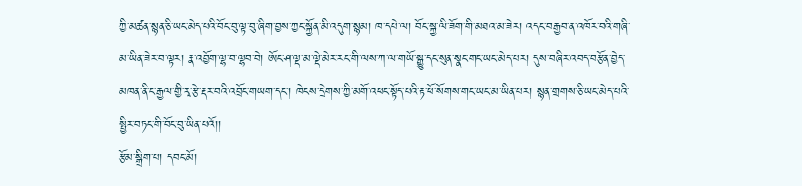ཀྱི་མཚན་སྙན་ཅི་ཡང་མེད་པའི་བོང་བུ་ལྟ་བུ་ཞིག་བྱས་ཀྱང་སྐྱོན་མི་འདུག་སྙམ། ཁ་དཔེ་ལ། བོང་སྐྱ་ལི་ཟོག་གི་མཐའ་མ་ཟེར། འདང་བརྒྱབ་ན་འཁོར་བའི་གཞི་མ་ཡིན་ཟེར་བ་ལྟར། རྣ་འབྱོག་ལྷ་བ་ལྷབ་བེ། ཨོང་ཤ་ལྡ་མ་ལྡེ་མེར་རང་གི་ལས་ཀ་ལ་གཡོ་སྒྱུ་དང་སུན་སྣང་གང་ཡང་མེད་པར། དུས་བཞིར་འབད་བརྩོན་བྱེད་མཁན་ནི་ང་རྒྱལ་གྱི་རྭ་རྩེ་རྡར་བའི་འབྲོང་གཡག་དང་། ཁེངས་དྲེགས་ཀྱི་མགོ་འཕང་སྟོད་པའི་རྟ་ཕོ་སོགས་གང་ཡང་མ་ཡིན་པར། སྙན་གྲགས་ཅི་ཡང་མེད་པའི་སྤྱིར་བཏང་གི་བོང་བུ་ཡིན་པའོ།།
རྩོམ་སྒྲིག་པ། དབང་མོ།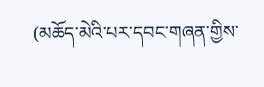(མཆོད་མེའི་པར་དབང་གཞན་གྱིས་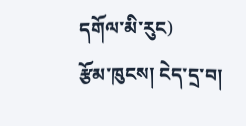དགོལ་མི་རུང)
རྩོམ་ཁུངས། ངེད་དྲ་བ།